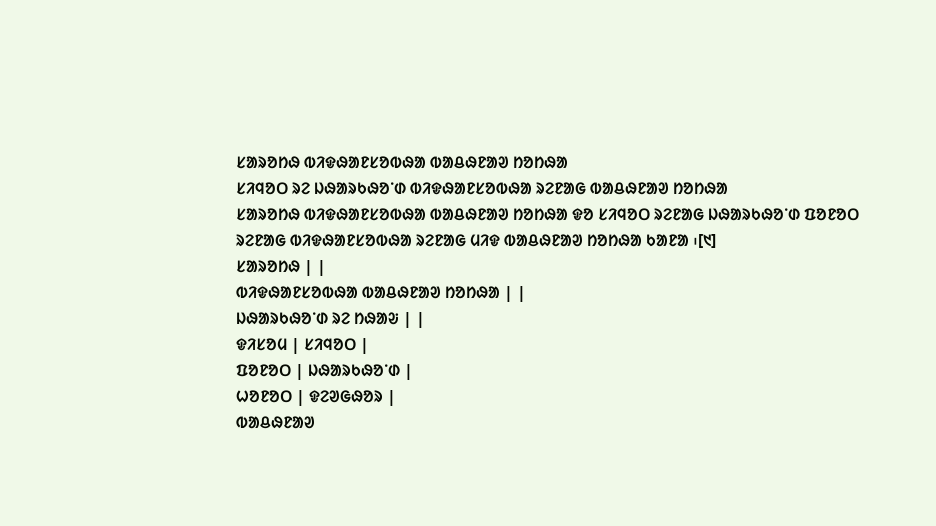ᱥᱟᱨᱚᱴᱷ ᱵᱤᱫᱷᱟᱱᱥᱚᱵᱷᱟ ᱵᱟᱪᱷᱱᱟᱣ ᱴᱚᱴᱷᱟ
ᱥᱤᱧᱚᱛ ᱨᱮ ᱡᱷᱟᱨᱠᱷᱚᱸᱰ ᱵᱤᱫᱷᱟᱱᱥᱚᱵᱷᱟ ᱨᱮᱱᱟᱜ ᱵᱟᱪᱷᱱᱟᱣ ᱴᱚᱴᱷᱟ
ᱥᱟᱨᱚᱴᱷ ᱵᱤᱫᱷᱟᱱᱥᱚᱵᱷᱟ ᱵᱟᱪᱷᱱᱟᱣ ᱴᱚᱴᱷᱟ ᱫᱚ ᱥᱤᱧᱚᱛ ᱨᱮᱱᱟᱜ ᱡᱷᱟᱨᱠᱷᱚᱸᱰ ᱯᱚᱱᱚᱛ ᱨᱮᱱᱟᱜ ᱵᱤᱫᱷᱟᱱᱥᱚᱵᱷᱟ ᱨᱮᱱᱟᱜ ᱢᱤᱫ ᱵᱟᱪᱷᱱᱟᱣ ᱴᱚᱴᱷᱟ ᱠᱟᱱᱟ ᱾[᱑]
ᱥᱟᱨᱚᱴᱷ | |
ᱵᱤᱫᱷᱟᱱᱥᱚᱵᱷᱟ ᱵᱟᱪᱷᱱᱟᱣ ᱴᱚᱴᱷᱟ | |
ᱡᱷᱟᱨᱠᱷᱚᱸᱰ ᱨᱮ ᱴᱷᱟᱶ | |
ᱫᱤᱥᱚᱢ | ᱥᱤᱧᱚᱛ |
ᱯᱚᱱᱚᱛ | ᱡᱷᱟᱨᱠᱷᱚᱸᱰ |
ᱦᱚᱱᱚᱛ | ᱫᱮᱣᱜᱷᱚᱨ |
ᱵᱟᱪᱷᱱᱟᱣ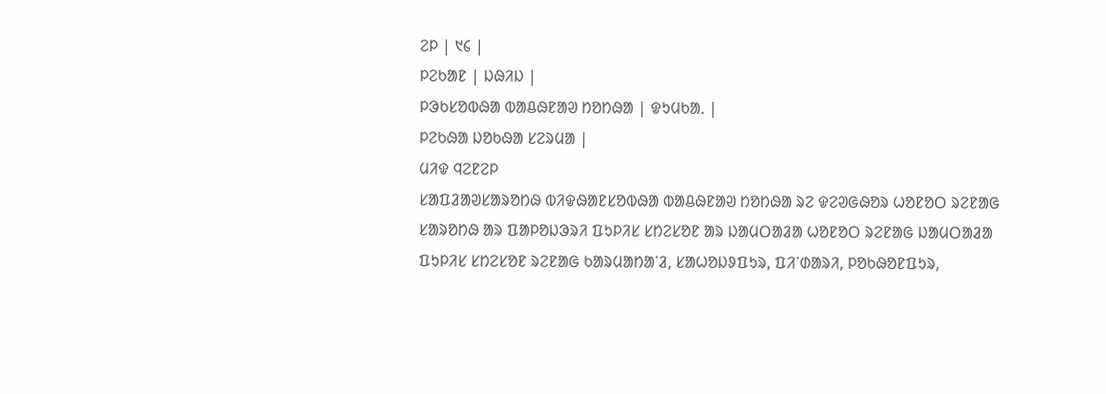ᱮᱞ | ᱑᱔ |
ᱞᱮᱠᱟᱱ | ᱡᱷᱤᱡ |
ᱞᱳᱠᱥᱚᱵᱷᱟ ᱵᱟᱪᱷᱱᱟᱣ ᱴᱚᱴᱷᱟ | ᱫᱩᱢᱠᱟᱹ |
ᱞᱮᱠᱷᱟ ᱡᱚᱠᱷᱟ ᱥᱮᱨᱢᱟ |
ᱢᱤᱫ ᱧᱮᱱᱮᱞ
ᱥᱟᱯᱲᱟᱣᱥᱟᱨᱚᱴᱷ ᱵᱤᱫᱷᱟᱱᱥᱚᱵᱷᱟ ᱵᱟᱪᱷᱱᱟᱣ ᱴᱚᱴᱷᱟ ᱨᱮ ᱫᱮᱣᱜᱷᱚᱨ ᱦᱚᱱᱚᱛ ᱨᱮᱱᱟᱜ ᱥᱟᱨᱚᱴᱷ ᱟᱨ ᱯᱟᱞᱚᱡᱳᱨᱤ ᱯᱩᱞᱤᱥ ᱥᱴᱮᱥᱚᱱ ᱟᱨ ᱡᱟᱢᱛᱟᱲᱟ ᱦᱚᱱᱚᱛ ᱨᱮᱱᱟᱜ ᱡᱟᱢᱛᱟᱲᱟ ᱯᱩᱞᱤᱥ ᱥᱴᱮᱥᱚᱱ ᱨᱮᱱᱟᱜ ᱠᱟᱨᱢᱟᱴᱟᱸᱲ, ᱥᱟᱦᱚᱡᱽᱯᱩᱨ, ᱯᱤᱸᱰᱟᱨᱤ, ᱞᱚᱠᱷᱚᱱᱯᱩᱨ,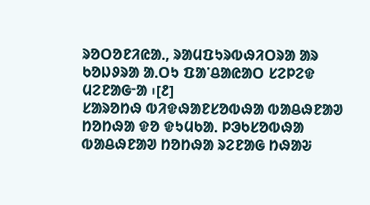ᱨᱚᱛᱚᱱᱤᱭᱟᱹ, ᱨᱟᱢᱯᱩᱨᱵᱷᱤᱛᱨᱟ ᱟᱨ ᱠᱚᱡᱽᱨᱟ ᱟᱹᱛᱩ ᱯᱟᱸᱪᱟᱭᱟᱛ ᱥᱮᱞᱮᱫ ᱢᱮᱱᱟᱜᱼᱟ ᱾[᱒]
ᱥᱟᱨᱚᱴᱷ ᱵᱤᱫᱷᱟᱱᱥᱚᱵᱷᱟ ᱵᱟᱪᱷᱱᱟᱣ ᱴᱚᱴᱷᱟ ᱫᱚ ᱫᱩᱢᱠᱟᱹ ᱞᱳᱠᱥᱚᱵᱷᱟ ᱵᱟᱪᱷᱱᱟᱣ ᱴᱚᱴᱷᱟ ᱨᱮᱱᱟᱜ ᱴᱷᱟᱶ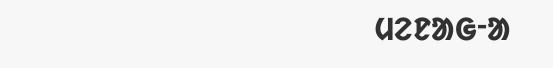ᱢᱮᱱᱟᱜᱼᱟ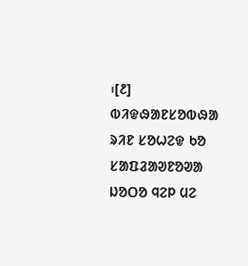᱾[᱒]
ᱵᱤᱫᱷᱟᱱᱥᱚᱵᱷᱟ ᱨᱤᱱ ᱥᱚᱦᱮᱫ ᱠᱚ
ᱥᱟᱯᱲᱟᱣᱱᱚᱣᱟ ᱡᱚᱛᱚ ᱧᱮᱞ ᱢᱮ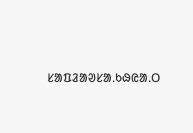ᱥᱟᱯᱲᱟᱣᱥᱟᱹᱠᱷᱭᱟᱹᱛ